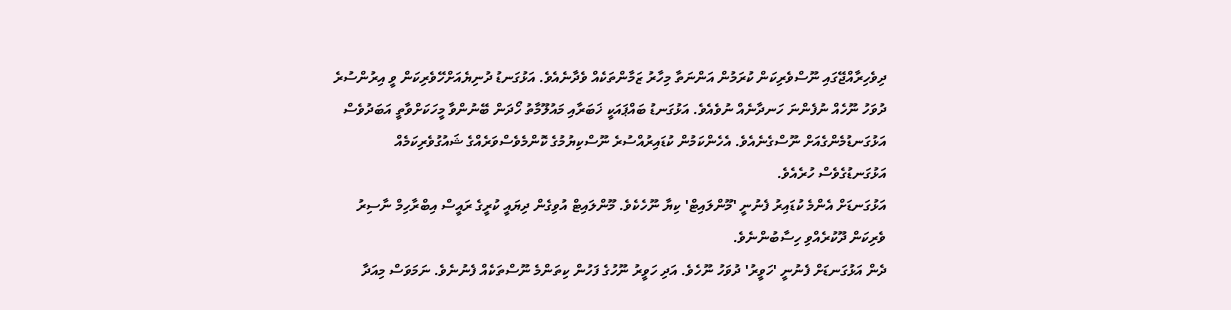ދިވެހިރާއްޖޭގައި ނޫސްވެރިކަން ކުރަމުން އަންނަތާ މިހާރު ޒަމާންތަކެއް ވެދާނެއެވެ. އަޅުގަނޑު ދުނިޔެއަށްހޭވެރިކަން ވީ އިރުންސުރެ ދުވަހު ނޫހެއް ނުފެންނަ ހަނދާނެއް ނުވެއެވެ. އަޅުގަނޑު ބައްޕައަކީ ޚަބަރާއި މައުލޫމާތު ހޯދަން ބޭނުންވާ މީހަކަށްވާތީ އަބަދުވެސް އަޅުގަނޑުމެންގެއަށް ނޫސްގެނެއެވެ. އެހެންކަމުން ކުޑައިރުއްސުރެ ނޫސްކިޔުމުގެ ކޮންމެވެސްވަރެއްގެ ޝައުގުވެރިކަމެއް އަޅުގަނޑުގެވެސް ހުރެއެވެ.
އަޅުގަނޑަށް އެންމެ ކުޑައިރު ފެނުނީ 'މޫންލައިޓް' ކިޔާ ނޫހެކެވެ. މޫންލައިޓް އުވިގެން ދިޔައީ ކުރީގެ ރައީސް އިބްރާހިމް ނާސިރު ވެރިކަން ދޫކުރެއްވި ހިސާބުންނެވެ.
ދެން އަޅުގަނޑަށް ފެނުނީ 'ހަވީރު' ދުވަހު ނޫހެވެ. އަދި ހަވީރު ނޫހުގެ ފަހުން ކިތަންމެ ނޫސްތަކެއް ފެނުނެވެ. ނަމަވަސް މިއަދާ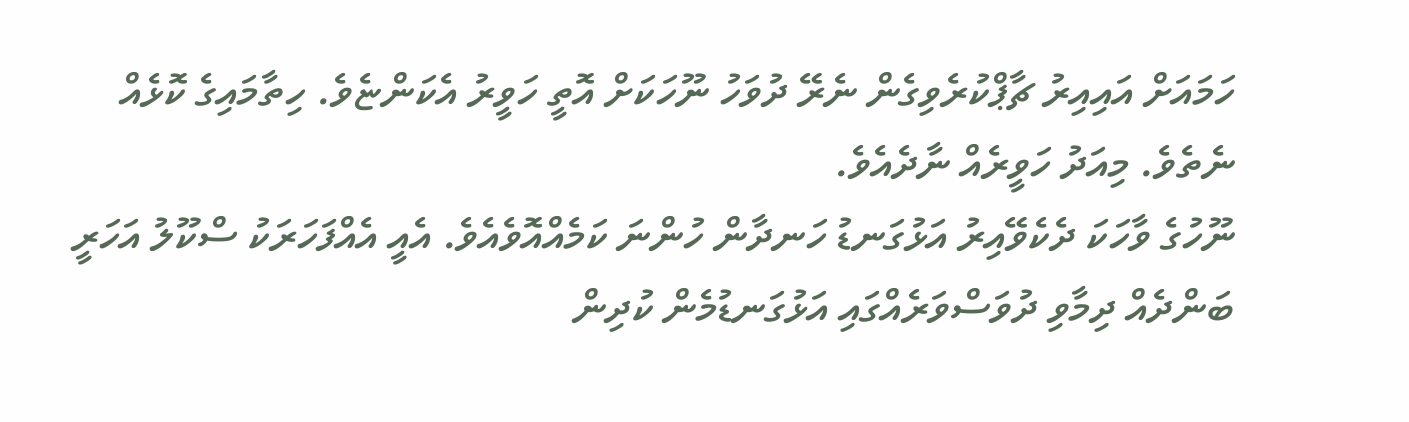ހަމައަށް އައިއިރު ޗާޕްކުރެވިގެން ނެރޭ ދުވަހު ނޫހަކަށް އޮތީ ހަވީރު އެކަންޏެވެ. ހިތާމައިގެ ކޮޅެއް ނެތެވެ. މިއަދު ހަވީރެއް ނާދެއެވެ.
ނޫހުގެ ވާހަކަ ދެކެވޭއިރު އަޅުގަނޑު ހަނދާން ހުންނަ ކަމެއްއޮވެއެވެ. އެއީ އެއްފަހަރަކު ސްކޫލު އަހަރީ ބަންދެއް ދިމާވި ދުވަސްވަރެއްގައި އަޅުގަނޑުމެން ކުދިން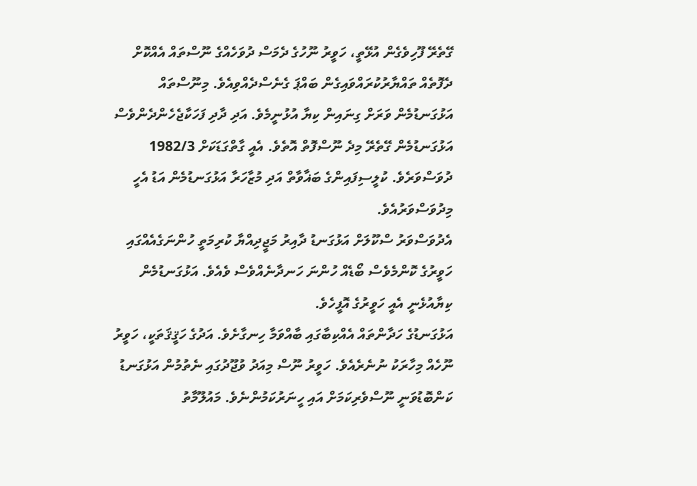ގޭތެރޭ ފޫހިވެގެން އުޅޭތީ، ހަވީރު ނޫހުގެ ދެމަސް ދުވަހެއްގެ ނޫސްތައް އެއްކޮށް ދެފޮތެއް ތައްޔާރުކުރައްވައިގެން ބައްޕަ ގެނެސްދެއްވިއެވެ. މިނޫސްތައް އަޅުގަނޑުމެން ވަރަށް ގިނައިން ކިޔާ އުޅުނީމެވެ. އަދި ދާދި ފަހަކާޖެހެންދެންވެސް އަޅުގަނޑުމެން ގޭތެރޭ މިދެ ނޫސްފޮތް އޮތެވެ. އެއީ ގާތްގަޑަކަށް 1982/3 ދުވަސްވަރެވެ. ކުލީސިފައިންގެ ބަޣާވާތް އަދި މުޒާހަރާ އަޅުގަނޑުމެން އަޑު އެހީ މިދުވަސްވަރުއެވެ.
އެދުވަސްވަރު ސްކޫލަށް އަޅުގަނޑު ދާއިރު މަޖީދިއްޔާ ކުރިމަތީ ހުންނަގެއެއްގައި ހަވީރުގެ ކޮންމެވެސް ބޯޑެއް ހުންނަ ހަނދާނެއްވެސް ވެއެވެ. އަޅުގަނޑުމެން ކިޔާއުޅެނީ އެއީ ހަވީރުގެ އޮފީހެވެ.
އަޅުގަނޑުގެ ހަދާންތައް އެއްކިބާގައި ބާއްވަމާ ހިނގާށެވެ. އަދުގެ ހަޤީޤަތަކީ، ހަވީރު ނޫހެއް މިހާރަކު ނުނެރެއެވެ. ހަވީރު ނޫސް މިއަދު ވުޖޫދުގައި ނެތުމުން އަޅުގަނޑު ކަންބޮޑުވަނީ ނޫސްވެރިކަމަށް އައި ހީނަރުކަމުންނެވެ. މައުލޫމާތު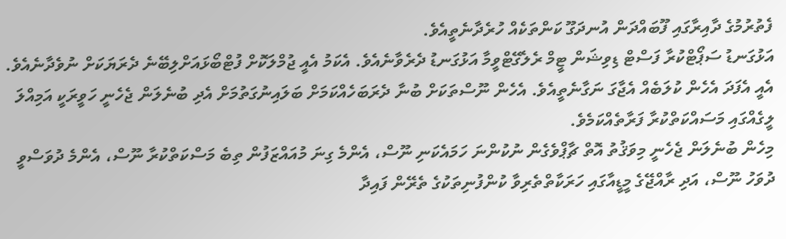ފެތުރުމުގެ ދާއިރާގައި ފޫބައްދަން އުނދަގޫ ކަންތަކެއް ހުރެދާނެތީއެވެ.
އަޅުގަނޑު ސަޕޯޓްކުރާ ފަސްޓް ޑިވިޝަން ޓީމް ރެލެގޭޓްވީމާ އަޅުގަނޑު ދެރެވާނެއެވެ. އެކަމު އެއީ ޖުމްލަކޮށް ފުޓްބޯޅައަށްލިބޭނެ ދެރަޔަކަށް ނުވެދާނެއެވެ. އެއީ އެފަދަ އެހެން ކުލަބެއް އެޖާގަ ނަގާނެތީއެވެ. އެހެން ނޫސްތަކަށް ބުނާ ދެރަބަހެއްކަމަށް ބަލައިނުގަތުމަށް އެދި ބުނެލަން ޖެހެނީ ހަވީރަކީ އަމިއްލަ ލީގެއްގައި މަސައްކަތްކުރާ ފަރާތެއްކަމެވެ.
މިހެން ބުނެލަން ޖެހެނީ މިވަޤުތު އޮތް ޗާޕްވެގެން ނުކުންނަ ހަމައެކަނި ނޫސް، އެންމެ ގިނަ މުއައްޒަފުން ތިބެ މަސްކަތްކުރާ ނޫސް، އެންމެ ދުވަސްވީ ދުވަހު ނޫސް، އަދި ރާއްޖޭގެ މީޑީއާގައި ހަރަކާތްތެރިވާ ކުންފުނިތަކުގެ ތެރޭން ފައިދާ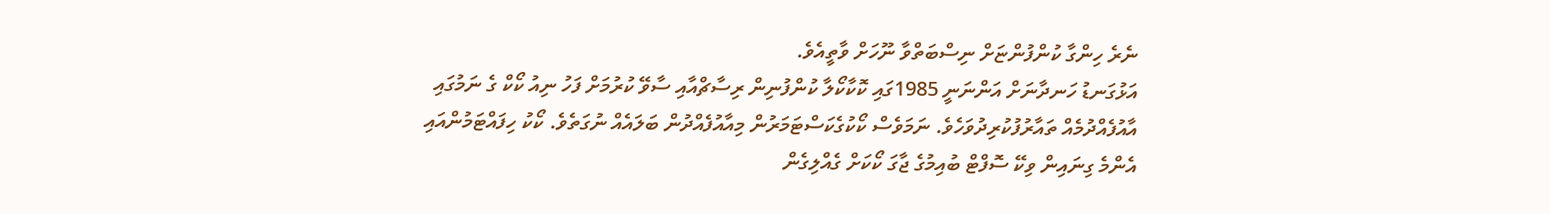ނެރެ ހިންގާ ކުންފުންޏަށް ނިސްބަތްވާ ނޫހަށް ވާތީއެވެ.
އަޅުގަނޑު ހަނދާނަށް އަންނަނީ 1985ގައި ކޮކާކޯލާ ކުންފުނިން ރިސާޗްއާއި ސާވޭ ކުރުމަށް ފަހު ނިއު ކޯކް ގެ ނަމުގައި އާއުފެއްދުމެއް ތައާރުފުކުރިދުވަހެވެ. ނަމަވެސް ކޯކުގެކަސްޓަމަރުން މިއާއުފެއްދުން ބަލައެއް ނުގަތެވެ. ކޯކު ހިފައްޓަމުންއައި އެންމެ ގިނައިން ވިކޭ ސޮފްޓް ބުއިމުގެ ޖާގަ ކޯކަށް ގެއްލިގެން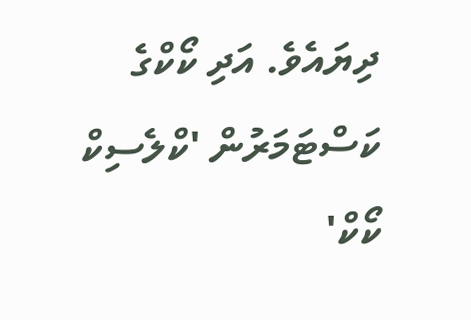ދިޔައެވެ. އަދި ކޯކްގެ ކަސްޓަމަރުން 'ކްލެސިކް ކޯކް'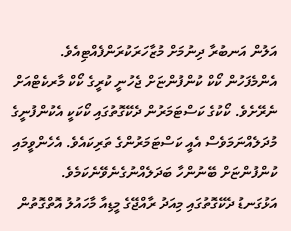އަލުން އަނބުރާ ދިނުމަށް މުޒާހަރަކުރަންފެއްޓިއެވެ. އެންމެފަހުން ކޯކް ކުންފުންޏަށް ޖެހުނީ ކުރީގެ ކޯކް މާރކެޓްއަށް ނެރޭށެވެ. ކޯކުގެ ކަސްޓަމަރުން ދެކޭގޮތުގައި ކޯކަކީ އެކުންފުނީގެ މުދަލެއްނަމަވެސް އެއީ ކަސްޓަމަރުންގެ ތަރިކައެވެ. އެހެންވީމައި ކުންފުންޏަށް ބޭނުންހާ ބަދަލެއްނުގެނެވޭނެކަމެވެ.
އަޅުގަނޑު ދެކޭގޮތުގައި މިއަދު ރާއްޖޭގެ މީޑިއާ މާހައުލު އޮތްގޮތުން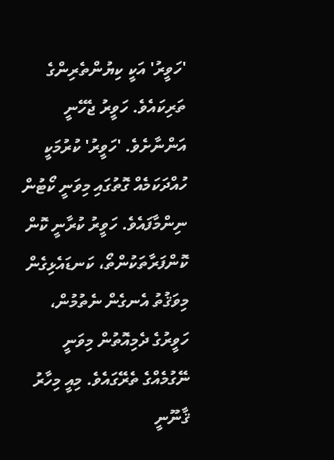'ހަވީރު' އަކީ ކިޔުންތެރިންގެ ތަރިކައެވެ. ހަވީރު ޖެހޭނީ އަންނާށެވެ. 'ހަވީރު' ކުރުމަކީ ހުއްދަކަމެއް ގޮތުގައި މިވަނީ ކޯޓުން ނިންމާފައެވެ. ހަވީރު ކުރާނީ ކޮން ކޮންފަރާތަކުންތޯ، ކަނޑައެޅިގެން މިވަޤުތު އެނގެން ނެތުމުން، ހަވީރުގެ ދެމިއޮތުން މިވަނީ ނޭގުމެއްގެ ތެރޭގައެވެ. މިއީ މިހާރު ޤާނޫނީ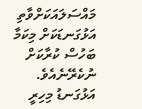މައްސަލައަކަށްވާތި އަޅުގަނޑަކަށް މިކަމާ ބަހުސް ކުރާކަށް ނުކެރޭނެއެވެ.
އަޅުގަނޑު މިހިރީ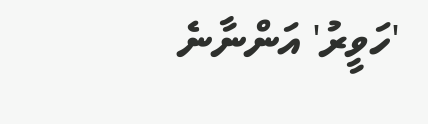'ހަވީރު' އަންނާނެ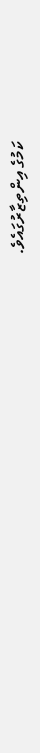ކަމުގެ އިންތިޒާރުގައެވެ.